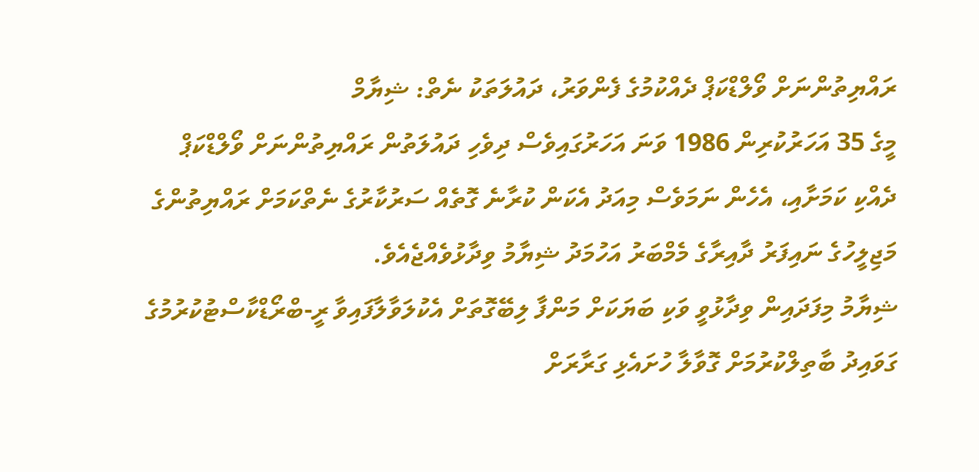ރައްޔިތުންނަށް ވޯލްޑްކަޕް ދެއްކުމުގެ ފެންވަރު، ދައުލަތަކު ނެތް: ޝިޔާމް
މީގެ 35 އަހަރުކުރިން 1986 ވަނަ އަހަރުގައިވެސް ދިވެހި ދައުލަތުން ރައްޔިތުންނަށް ވޯލްޑްކަޕް ދެއްކި ކަމަށާއި، އެހެން ނަމަވެސް މިއަދު އެކަން ކުރާނެ ގޮތެއް ސަރުކާރުގެ ނެތްކަމަށް ރައްޔިތުންގެ މަޖިލީހުގެ ނައިފަރު ދާއިރާގެ މެމްބަރު އަހުމަދު ޝިޔާމު ވިދާޅުވެއްޖެއެވެ.
ޝިޔާމު މިފަދައިން ވިދާޅުވީ ވަކި ބަޔަކަށް މަންފާ ލިބޭގޮތަށް އެކުލަވާލާފައިވާ ރީ-ބްރޯޑްކާސްޓުކުރުމުގެ ގަވައިދު ބާތިލްކުރުމަށް ގޮވާލާ ހުށައެޅި ގަރާރަށް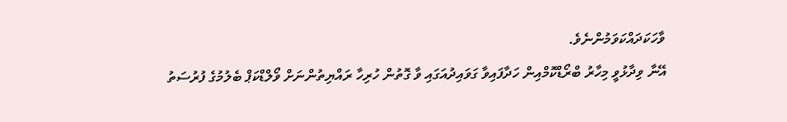ވާހަކަދައްކަވަމުންނެވެ.
އޭނާ ވިދާޅުވީ މިހާރު ބްރޯޑްކޮމްއިން ހަދާފައިވާ ގަވައިދުއަގައި ވާ ގޮތުން ހުރިހާ ރައްޔިތުންނަށް ވޯލްޑްކަޕް ބެލުމުގެ ފުރުސަތު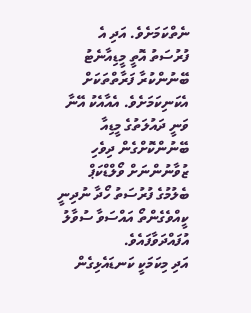ނެތްކަމަށެވެ. އަދި އެ ފުރުސަތު އޮތީ މީޑިއާނެޓު ބޭނުންކުރާ ފަރާތްތަކަށް އެކަނިކަމަށެވެ. އެއާއެކު އޭނާ ވަނީ ދައުލަތުގެ މީޑިއާ ބޭނުންކޮށްގެން ދިވެހި ޒުވާނުންނަށް ވޯލްޑްކަޕް ބެލުމުގެ ފުރުސަތު ހޯދާ ނުދިނީ ކީއްވެގެންތޯ އައްސަވާ ސުވާލު އުފައްދަވާފައެވެ.
އަދި މިކަމަކީ ކަނޑައެޅިގެން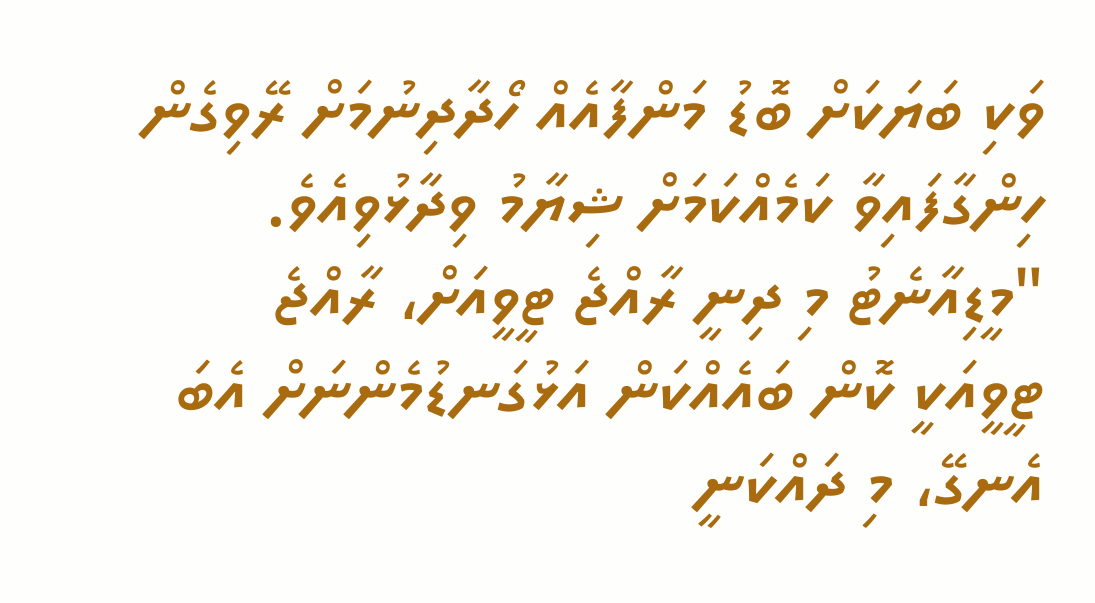ވަކި ބަޔަކަށް ބޮޑު މަންފާއެއް ހޯދާދިނުމަށް ރޭވިގެން ހިންގާފައިވާ ކަމެއްކަމަށް ޝިޔާމު ވިދާޅުވިއެވެ.
"މީޑިއާނެޓު މި ދިނީ ރާއްޖެ ޓީވީއަށް، ރާއްޖެ ޓީވީއަކީ ކޮން ބައެއްކަން އަޅުގަނޑުމެންނަށް އެބަ އެނގޭ، މި ދައްކަނީ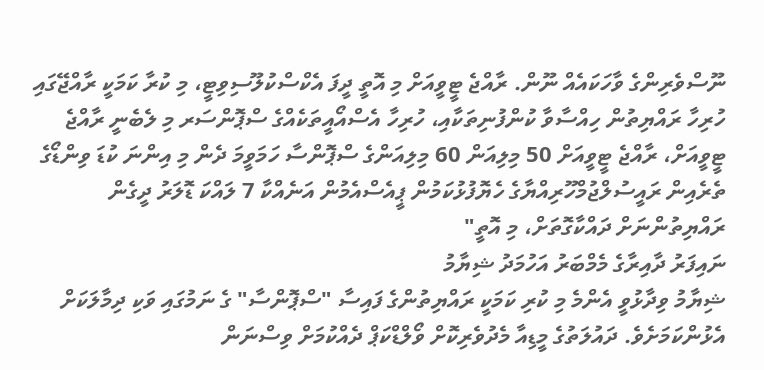ނޫސްވެރިންގެ ވާހަކައެއް ނޫން. ރާއްޖެ ޓީވީއަށް މި އޮތީ ދީފަ އެކްސްކުލޫސިވިޓީ، މި ކުރާ ކަމަކީ ރާއްޖޭގައި ހުރިހާ ރައްޔިތުން ހިއްސާވާ ކުންފުނިތަކާއި، ހުރިހާ އެސްއޯއީތަކެއްގެ ސްޕޮންސަރ މި ލެބެނީ ރާއްޖެ ޓީވީއަށް، ރާއްޖެ ޓީވީއަށް 50 މިލިއަން 60 މިލިއަންގެ ސްޕޮންސާ ހަމަވީމަ ދެން މި އިންނަ ކުޑަ ވިންޑޯގެ ތެރެއިން ރައީސުލްޖުމްހޫރިއްޔާގެ ހެޔޮފުޅުކަމުން ޕީއެސްއެމުން އަނެއްކާ 7 ލައްކަ ޑޮލަރު ދީގެން ރައްޔިތުންނަށް ދައްކާގޮތަށް، މި އޮތީ"
ނައިފަރު ދާއިރާގެ މެމްބަރު އަހުމަދު ޝިޔާމު
ޝިޔާމު ވިދާޅުވީ އެންމެ މި ކުރި ކަމަކީ ރައްޔިތުންގެ ފައިސާ "ސްޕޮންސާ" ގެ ނަމުގައި ވަކި ދިމާލަކަށް އެޅުންކަމަށެވެ. ދައުލަތުގެ މީޑިއާ މެދުވެރިކޮށް ވޯލްޑްކަޕް ދެއްކުމަށް ވިސްނަން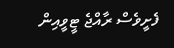ފެށީވެސް ރާއްޖެ ޓީވީއިން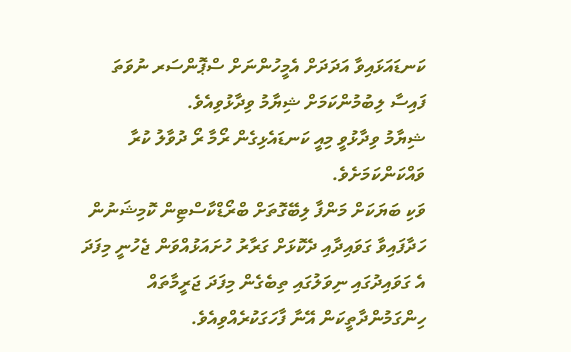ކަނޑައަޅައިވާ އަދަދަށް އެމީހުންނަށް ސްޕޮންސަރ ނުވަތަ ފައިސާ ލިބުމުންކަމަށް ޝިޔާމު ވިދާޅުވިއެވެ.
ޝިޔާމު ވިދާޅުވީ މިއީ ކަނޑައެޅިގެން ރޯމާ ރޯ ދުވާލު ކުރާ ވައްކަންކަމަށެވެ.
ވަކި ބަޔަކަށް މަންފާ ލިބޭގޮތަށް ބްރޯޑްކާސްޓިން ކޮމިޝަނުން ހަދާފައިވާ ގަވައިދާއި ދެކޮޅަށް ގަރާރު ހުށައަޅުއްވަން ޖެހުނީ މިފަދަ އެ ގަވައިދުގައި ނިވަލުގައި ތިބެގެން މިފަދަ ޖަރީމާތައް ހިންގަމުންދާތީކަން އޭނާ ފާހަގަކުރެއްވިއެވެ.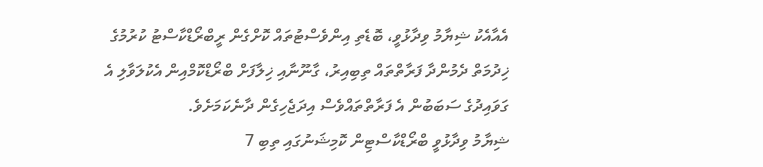އެއާއެކު ޝިޔާމު ވިދާޅުވީ، ބޮޑެތި އިންވެސްޓުތައް ކޮށްގެން ރީބްރޯޑްކާސްޓު ކުރުމުގެ ޚިދުމަތް ދެމުންދާ ފަރާތްތައް ތިބިއިރު، ގާނޫނާއި ޚިލާފަށް ބްރޯޑްކޮމްއިން އެކުލަވާލި އެ ގަވައިދުގެ ސަބަބުން އެ ފަރާތްތައްވެސް އިދަޖެހިގެން ދާނެކަމަށެވެ.
ޝިޔާމު ވިދާޅުވީ ބްރޯޑްކާސްޓިން ކޮމިޝަނުގައި ތިބި 7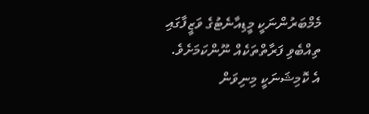މެމްބަރުންނަކީ މީޑިއާނެޓުގެ ވަޒީފާގައި ތިއްބެވި ފަރާތްތަކެއް ނޫންކަމަށެވެ. އެ ކޮމިޝަނަކީ މިނިވަން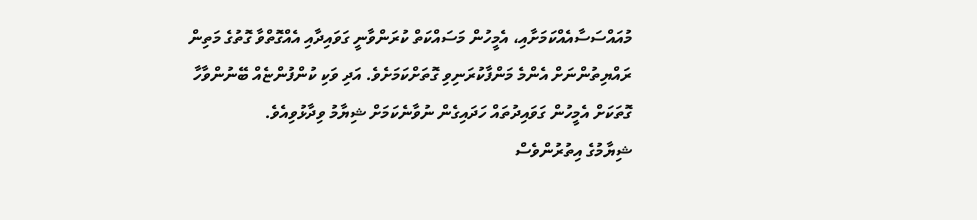މުއައްސަސާއެއްކަމަށާއި، އެމީހުން މަސައްކަތް ކުރަންވާނީ ގަވައިދާއި އެއްގޮތްވާ ގޮތުގެ މަތިން ރައްޔިތުންނަށް އެންމެ މަންފާކުރަނިވި ގޮތަށްކަމަށެވެ. އަދި ވަކި ކުންފުންޏެއް ބޭނުންވާހާ ގޮތަކަށް އެމީހުން ގަވައިދުތައް ހަދައިގެން ނުވާނެކަމަށް ޝިޔާމު ވިދާޅުވިއެވެ.
ޝިޔާމުގެ އިތުރުންވެސް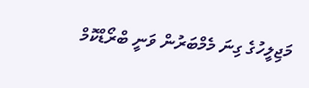މަޖިލީހުގެ ގިނަ މެމްބަރުން ވަނީ ބްރޯޑްކޮމް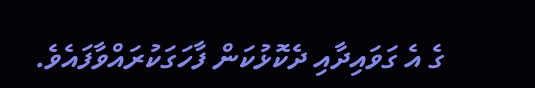ގެ އެ ގަވައިދާއި ދެކޮޅުކަން ފާހަގަކުރައްވާފައެވެ.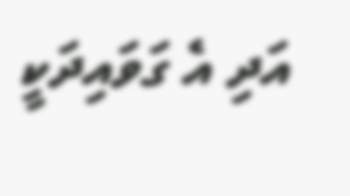އަދި އެ ގަވައިދަކީ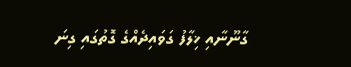ގާނޫނާއި ޚިލާފު ގަވައިދެއްގެ ގޮތުގައި ގިނަ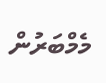މެމްބަރުން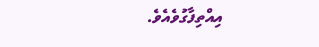އިއްތިފާގުވެއެވެ.